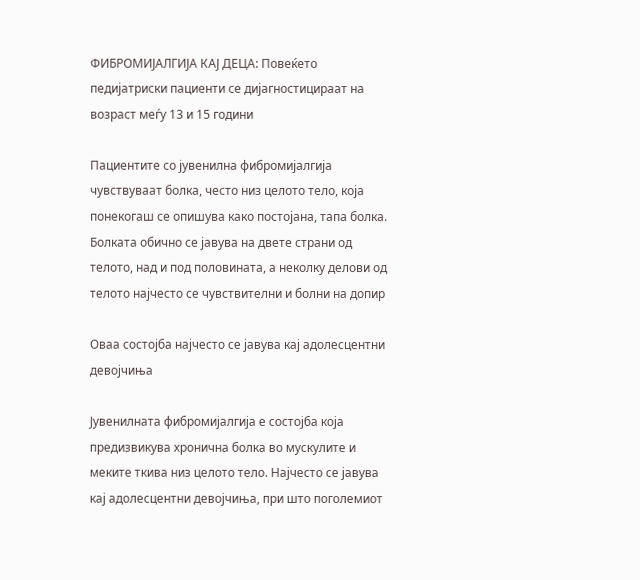ФИБРОМИЈАЛГИЈА КАЈ ДЕЦА: Повеќето педијатриски пациенти се дијагностицираат на возраст меѓу 13 и 15 години

Пациентите со јувенилна фибромијалгија чувствуваат болка, често низ целото тело, која понекогаш се опишува како постојана, тапa болка. Болката обично се јавува на двете страни од телото, над и под половината, а неколку делови од телото најчесто се чувствителни и болни на допир

Оваа состојба најчесто се јавува кај адолесцентни девојчиња

Јувенилната фибромијалгија е состојба која предизвикува хронична болка во мускулите и меките ткива низ целото тело. Најчесто се јавува кај адолесцентни девојчиња, при што поголемиот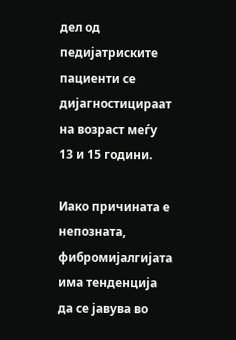дел од педијатриските пациенти се дијагностицираат на возраст меѓу 13 и 15 години.

Иако причината е непозната, фибромијалгијата има тенденција да се јавува во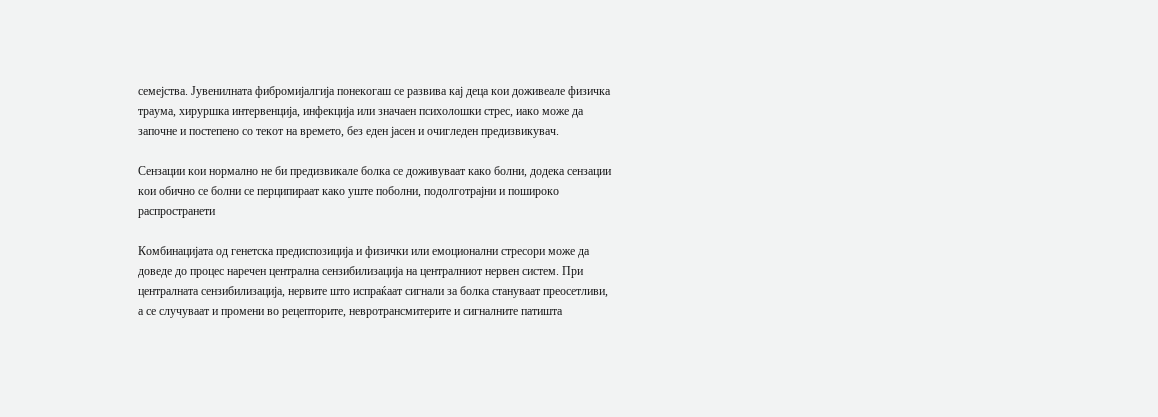семејства. Јувенилната фибромијалгија понекогаш се развива кај деца кои доживеале физичка траума, хируршка интервенција, инфекција или значаен психолошки стрес, иако може да започне и постепено со текот на времето, без еден јасен и очигледен предизвикувач.

Сензации кои нормално не би предизвикале болка се доживуваат како болни, додека сензации кои обично се болни се перципираат како уште поболни, подолготрајни и пошироко распространети

Комбинацијата од генетска предиспозиција и физички или емоционални стресори може да доведе до процес наречен централна сензибилизација на централниот нервен систем. При централната сензибилизација, нервите што испраќаат сигнали за болка стануваат преосетливи, а се случуваат и промени во рецепторите, невротрансмитерите и сигналните патишта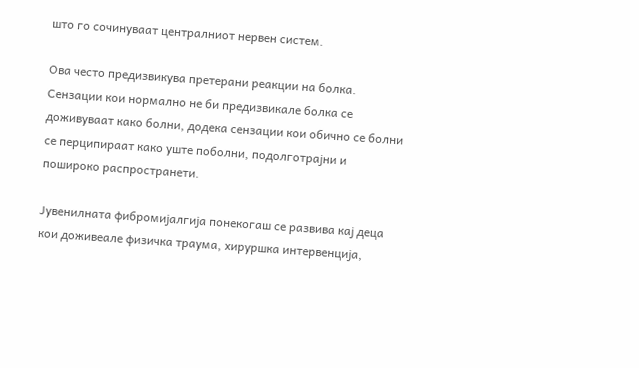што го сочинуваат централниот нервен систем.

Ова често предизвикува претерани реакции на болка. Сензации кои нормално не би предизвикале болка се доживуваат како болни, додека сензации кои обично се болни се перципираат како уште поболни, подолготрајни и пошироко распространети.

Јувенилната фибромијалгија понекогаш се развива кај деца кои доживеале физичка траума, хируршка интервенција,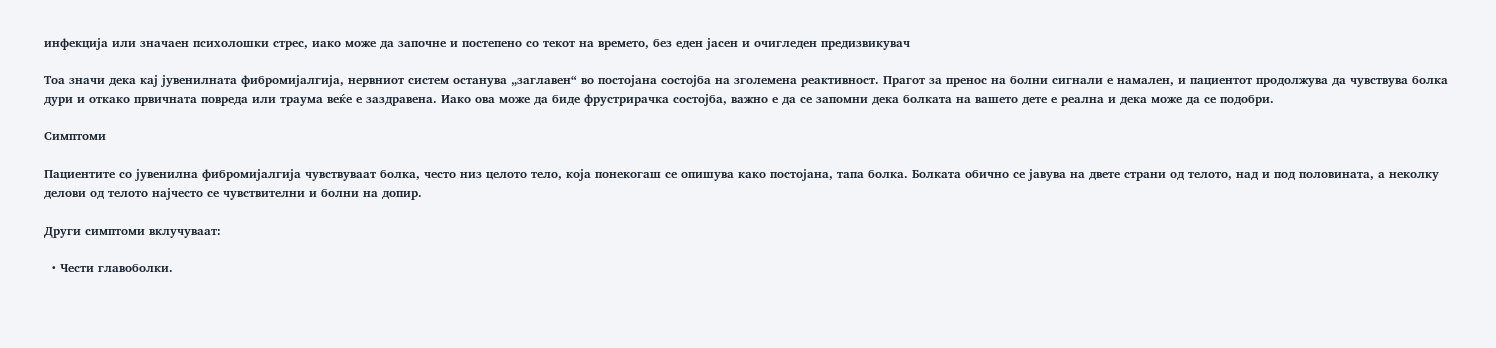инфекција или значаен психолошки стрес, иако може да започне и постепено со текот на времето, без еден јасен и очигледен предизвикувач

Тоа значи дека кај јувенилната фибромијалгија, нервниот систем останува „заглавен“ во постојана состојба на зголемена реактивност. Прагот за пренос на болни сигнали е намален, и пациентот продолжува да чувствува болка дури и откако првичната повреда или траума веќе е заздравена. Иако ова може да биде фрустрирачка состојба, важно е да се запомни дека болката на вашето дете е реална и дека може да се подобри.

Симптоми

Пациентите со јувенилна фибромијалгија чувствуваат болка, често низ целото тело, која понекогаш се опишува како постојана, тапa болка. Болката обично се јавува на двете страни од телото, над и под половината, а неколку делови од телото најчесто се чувствителни и болни на допир.

Други симптоми вклучуваат:

  • Чести главоболки.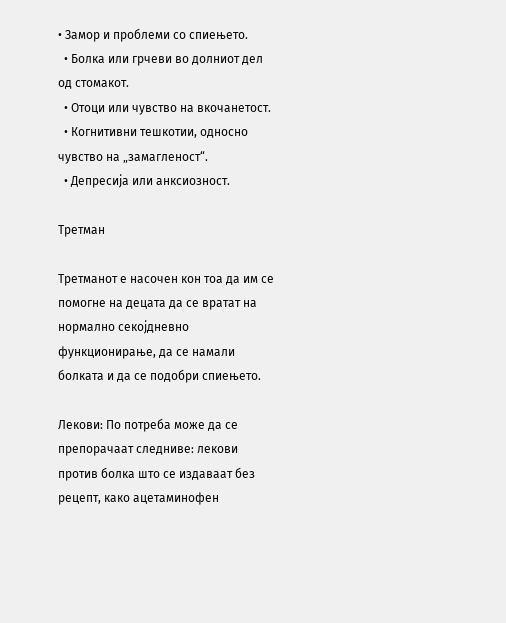• Замор и проблеми со спиењето.
  • Болка или грчеви во долниот дел од стомакот.
  • Отоци или чувство на вкочанетост.
  • Когнитивни тешкотии, односно чувство на „замагленост“.
  • Депресија или анксиозност.

Третман

Третманот е насочен кон тоа да им се помогне на децата да се вратат на нормално секојдневно функционирање, да се намали болката и да се подобри спиењето.

Лекови: По потреба може да се препорачаат следниве: лекови против болка што се издаваат без рецепт, како ацетаминофен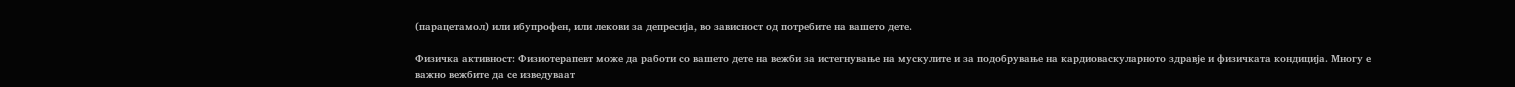(парацетамол) или ибупрофен, или лекови за депресија, во зависност од потребите на вашето дете.

Физичка активност: Физиотерапевт може да работи со вашето дете на вежби за истегнување на мускулите и за подобрување на кардиоваскуларното здравје и физичката кондиција. Многу е важно вежбите да се изведуваат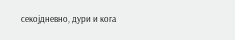секојдневно, дури и кога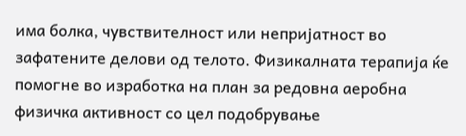има болка, чувствителност или непријатност во зафатените делови од телото. Физикалната терапија ќе помогне во изработка на план за редовна аеробна физичка активност со цел подобрување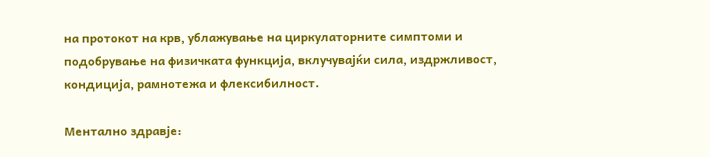на протокот на крв, ублажување на циркулаторните симптоми и подобрување на физичката функција, вклучувајќи сила, издржливост, кондиција, рамнотежа и флексибилност.

Ментално здравје: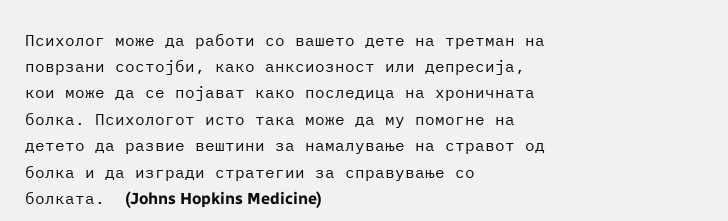Психолог може да работи со вашето дете на третман на поврзани состојби, како анксиозност или депресија, кои може да се појават како последица на хроничната болка. Психологот исто така може да му помогне на детето да развие вештини за намалување на стравот од болка и да изгради стратегии за справување со болката.  (Johns Hopkins Medicine)